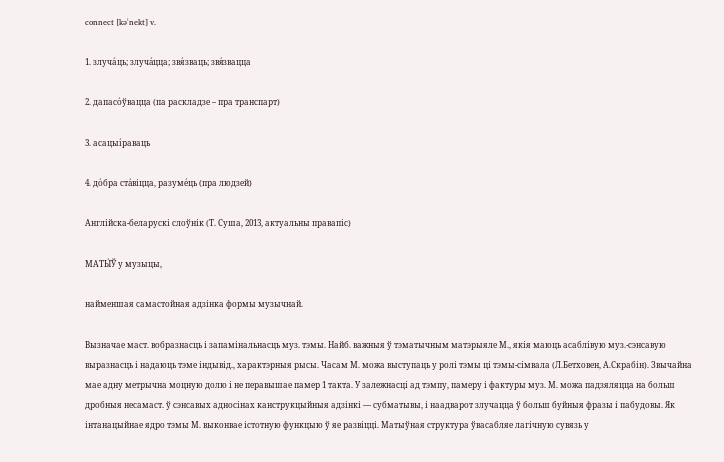connect [kəˈnekt] v.

1. злуча́ць; злуча́цца; звя́зваць; звя́звацца

2. дапасо́ўвацца (па раскладзе – пра транспарт)

3. асацыі́раваць

4. до́бра ста́віцца, разуме́ць (пра людзей)

Англійска-беларускі слоўнік (Т. Суша, 2013, актуальны правапіс)

МАТЫ́Ў у музыцы,

найменшая самастойная адзінка формы музычнай.

Вызначае маст. вобразнасць і запамінальнасць муз. тэмы. Найб. важныя ў тэматычным матэрыяле М., якія маюць асаблівую муз.-сэнсавую выразнасць і надаюць тэме індывід., характэрныя рысы. Часам М. можа выступаць у ролі тэмы ці тэмы-сімвала (Л.Бетховен, А.Скрабін). Звычайна мае адну метрычна моцную долю і не перавышае памер 1 такта. У залежнасці ад тэмпу, памеру і фактуры муз. М. можа падзяляцца на больш дробныя несамаст. ў сэнсавых адносінах канструкцыйныя адзінкі — субматывы, і наадварот злучацца ў больш буйныя фразы і пабудовы. Як інтанацыйнае ядро тэмы М. выконвае істотную функцыю ў яе развіцці. Матыўная структура ўвасабляе лагічную сувязь у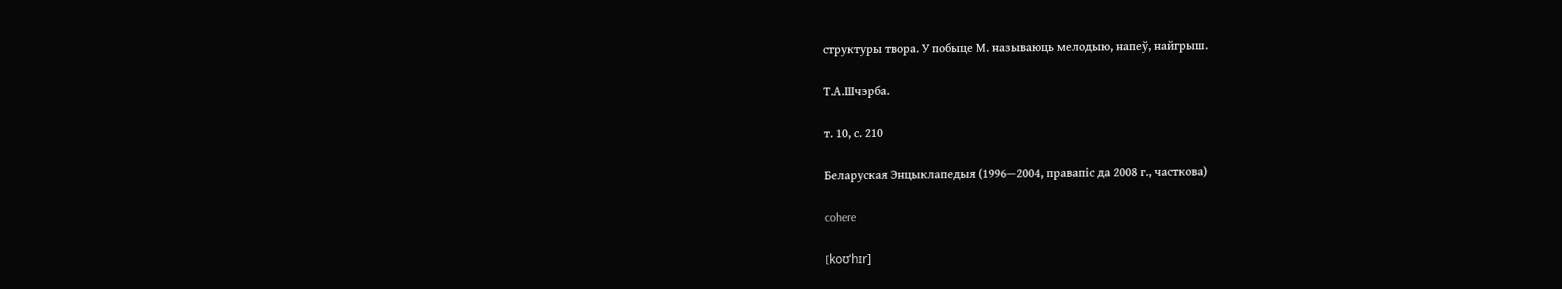структуры твора. У побыце М. называюць мелодыю, напеў, найгрыш.

Т.А.Шчэрба.

т. 10, с. 210

Беларуская Энцыклапедыя (1996—2004, правапіс да 2008 г., часткова)

cohere

[koʊˈhɪr]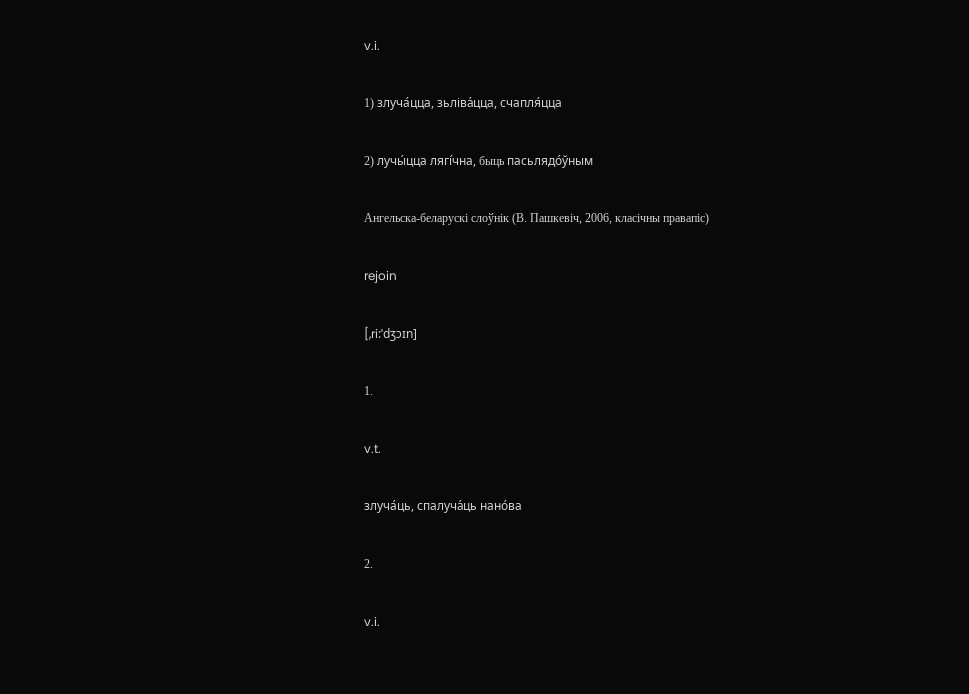v.i.

1) злуча́цца, зьліва́цца, счапля́цца

2) лучы́цца лягі́чна, быць пасьлядо́ўным

Ангельска-беларускі слоўнік (В. Пашкевіч, 2006, класічны правапіс)

rejoin

[,ri:ˈdʒɔɪn]

1.

v.t.

злуча́ць, спалуча́ць нано́ва

2.

v.i.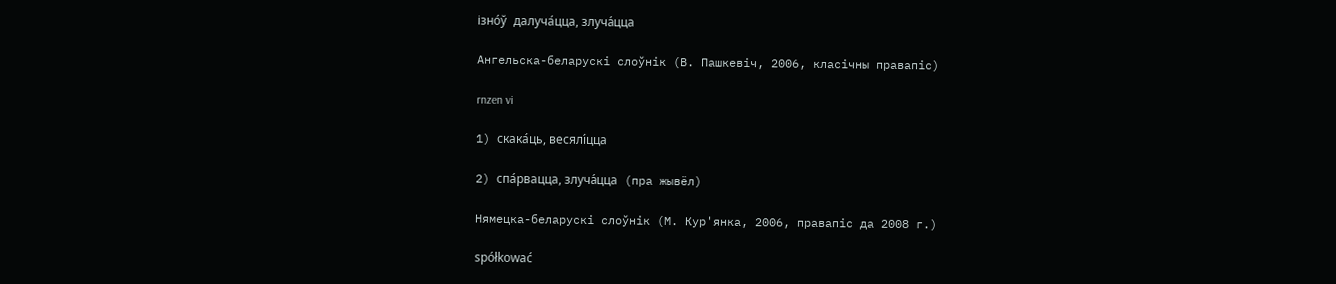ізно́ў далуча́цца, злуча́цца

Ангельска-беларускі слоўнік (В. Пашкевіч, 2006, класічны правапіс)

rnzen vi

1) скака́ць, весялі́цца

2) спа́рвацца, злуча́цца (пра жывёл)

Нямецка-беларускі слоўнік (М. Кур'янка, 2006, правапіс да 2008 г.)

spółkować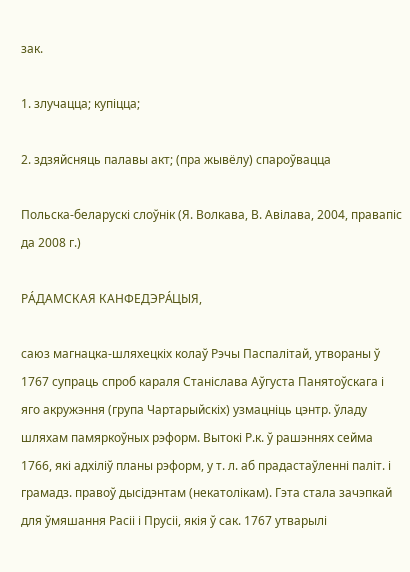зак.

1. злучацца; купіцца;

2. здзяйсняць палавы акт; (пра жывёлу) спароўвацца

Польска-беларускі слоўнік (Я. Волкава, В. Авілава, 2004, правапіс да 2008 г.)

РА́ДАМСКАЯ КАНФЕДЭРА́ЦЫЯ,

саюз магнацка-шляхецкіх колаў Рэчы Паспалітай, утвораны ў 1767 супраць спроб караля Станіслава Аўгуста Панятоўскага і яго акружэння (група Чартарыйскіх) узмацніць цэнтр. ўладу шляхам памяркоўных рэформ. Вытокі Р.к. ў рашэннях сейма 1766, які адхіліў планы рэформ, у т. л. аб прадастаўленні паліт. і грамадз. правоў дысідэнтам (некатолікам). Гэта стала зачэпкай для ўмяшання Расіі і Прусіі, якія ў сак. 1767 утварылі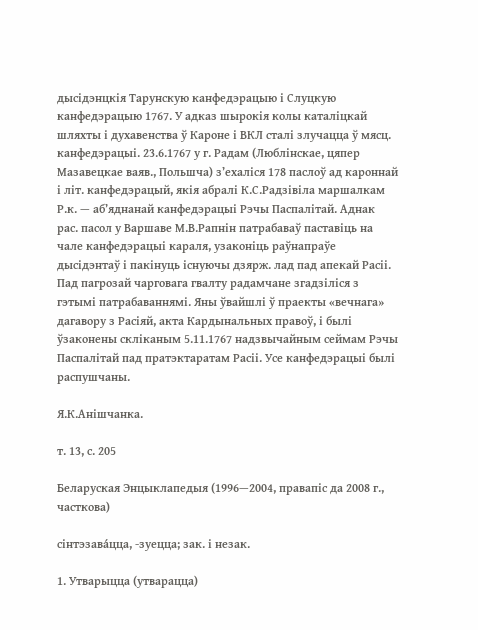дысідэнцкія Тарунскую канфедэрацыю і Слуцкую канфедэрацыю 1767. У адказ шырокія колы каталіцкай шляхты і духавенства ў Кароне і ВКЛ сталі злучацца ў мясц. канфедэрацыі. 23.6.1767 у г. Радам (Люблінскае, цяпер Мазавецкае ваяв., Польшча) з’ехаліся 178 паслоў ад кароннай і літ. канфедэрацый, якія абралі К.С.Радзівіла маршалкам Р.к. — аб’яднанай канфедэрацыі Рэчы Паспалітай. Аднак рас. пасол у Варшаве М.В.Рапнін патрабаваў паставіць на чале канфедэрацыі караля, узаконіць раўнапраўе дысідэнтаў і пакінуць існуючы дзярж. лад пад апекай Расіі. Пад пагрозай чарговага гвалту радамчане згадзіліся з гэтымі патрабаваннямі. Яны ўвайшлі ў праекты «вечнага» дагавору з Расіяй, акта Кардынальных правоў, і былі ўзаконены скліканым 5.11.1767 надзвычайным сеймам Рэчы Паспалітай пад пратэктаратам Расіі. Усе канфедэрацыі былі распушчаны.

Я.К.Анішчанка.

т. 13, с. 205

Беларуская Энцыклапедыя (1996—2004, правапіс да 2008 г., часткова)

сінтэзава́цца, ‑зуецца; зак. і незак.

1. Утварыцца (утварацца)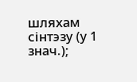шляхам сінтэзу (у 1 знач.);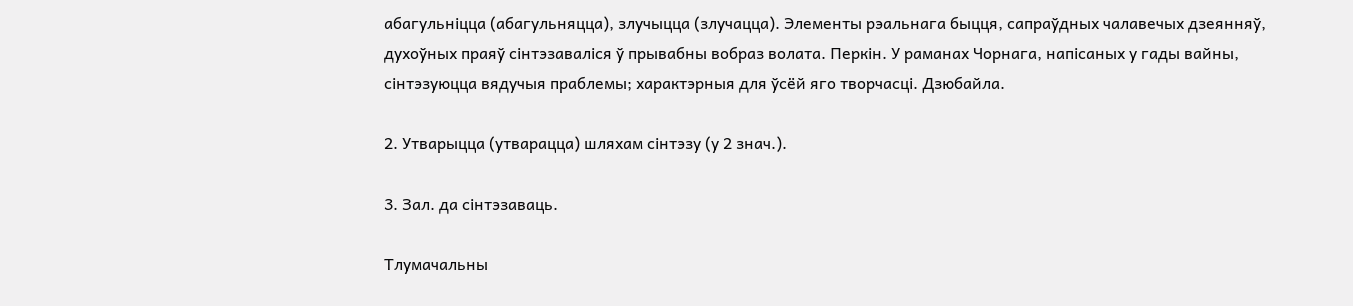абагульніцца (абагульняцца), злучыцца (злучацца). Элементы рэальнага быцця, сапраўдных чалавечых дзеянняў, духоўных праяў сінтэзаваліся ў прывабны вобраз волата. Перкін. У раманах Чорнага, напісаных у гады вайны, сінтэзуюцца вядучыя праблемы; характэрныя для ўсёй яго творчасці. Дзюбайла.

2. Утварыцца (утварацца) шляхам сінтэзу (у 2 знач.).

3. Зал. да сінтэзаваць.

Тлумачальны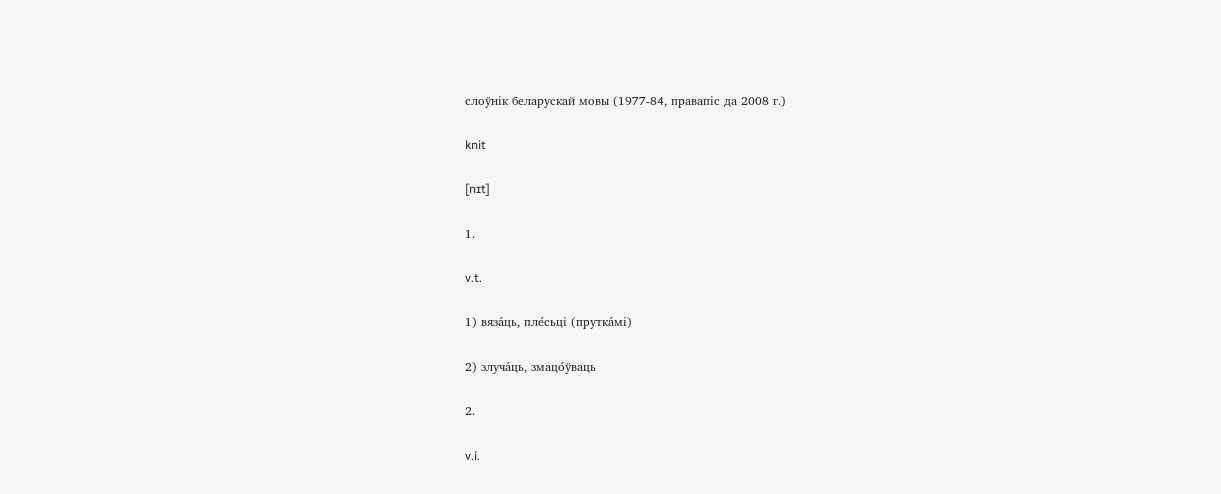слоўнік беларускай мовы (1977-84, правапіс да 2008 г.)

knit

[nɪt]

1.

v.t.

1) вяза́ць, пле́сьці (прутка́мі)

2) злуча́ць, змацо́ўваць

2.

v.i.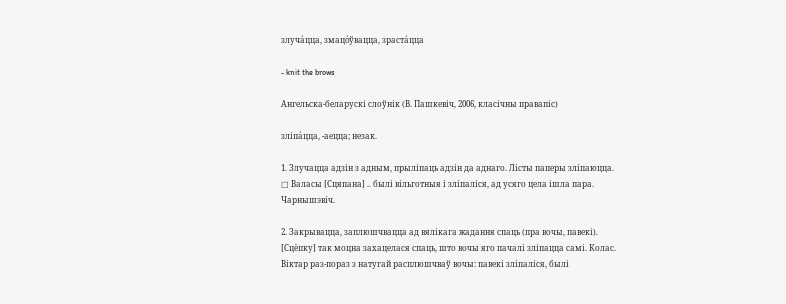злуча́цца, змацо́ўвацца, зраста́цца

- knit the brows

Ангельска-беларускі слоўнік (В. Пашкевіч, 2006, класічны правапіс)

зліпа́цца, ‑аецца; незак.

1. Злучацца адзін з адным, прыліпаць адзін да аднаго. Лісты паперы зліпаюцца. □ Валасы [Сцяпана] .. былі вільготныя і зліпаліся, ад усяго цела ішла пара. Чарнышэвіч.

2. Закрывацца, заплюшчвацца ад вялікага жадання спаць (пра вочы, павекі). [Сцёпку] так моцна захацелася спаць, што вочы яго пачалі зліпацца самі. Колас. Віктар раз-пораз з натугай расплюшчваў вочы: павекі зліпаліся, былі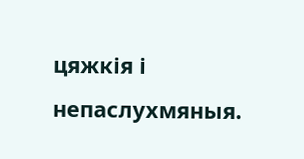цяжкія і непаслухмяныя.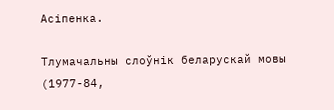Асіпенка.

Тлумачальны слоўнік беларускай мовы (1977-84,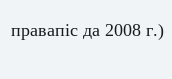правапіс да 2008 г.)